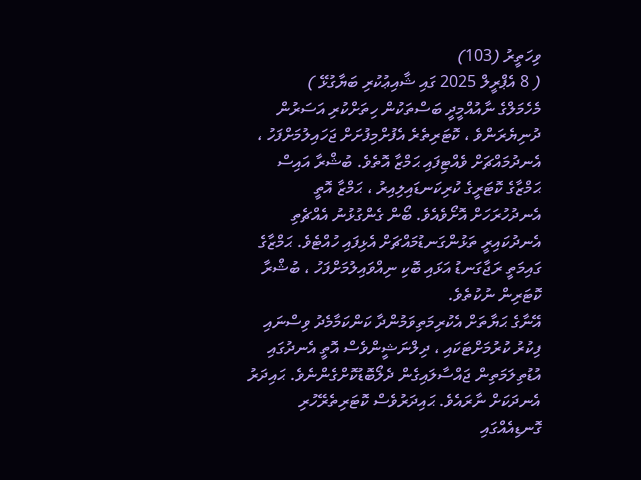ވިހަތީރު (103)
( 8 އެޕްރީލް 2025 ގައި ޝާއިޢުކުރި ބަޔާގުޅޭ )
މެހެމަލްގެ ނާއުއްމީދީ ބަސްތަކުން ހިތަށްކުރި އަސަރުން ދުނިޔެރަންވެ ، ކޮޓަރިތެރެ އެފުށްމިފުށަށް ޖަހައިލުމަށްފަހު ، އެނދުމައްޗަށް ވެއްޓިފައި ޙަމްޒާ އޮތެވެ. ބުޝްރާ އައިސް ޙަމްޒާގެ ކޮޓަރީގެ ކުރިކަނޑައިލިއިރު ، ޙަމްޒާ އޮތީ އެނދުހުރަހަށް އޮށޯވެއެވެ. ބޯން ގެންގުޅުނު އެއްޗެތި އެނދުކައިރީ ތަޅުންގަނޑުމައްޗަށް އެޅިފައި ހުއްޓެވެ. ޙަމްޒާގެ ގައިމަތީ ރަޖާގަނޑު އަޅައި ބޮކި ނިއްވައިލުމަށްފަހު ، ބުޝްރާ ކޮޓަރިން ނުކުތެވެ.
އޭނާގެ ޙަޔާތަށް އެކުރިމަތިވަމުންދާ ކަންކަމާމެދު ވިސްނައި ފިކުރު ކުރުމަށްޓަކައި ، ދިލްނަޝީންވެސް އޮތީ އެނދުގައި އުޑުތިލަމަތިން ޖައްސާލައިގެން ދެލޯބޮޑުކޮށްގެންނެވެ. ޙައިދަރު އެނދަކަށް ނާރައެވެ. ޙައިދަރުވެސް ކޮޓަރިތެރޭހުރި ގޮނޑިއެއްގައި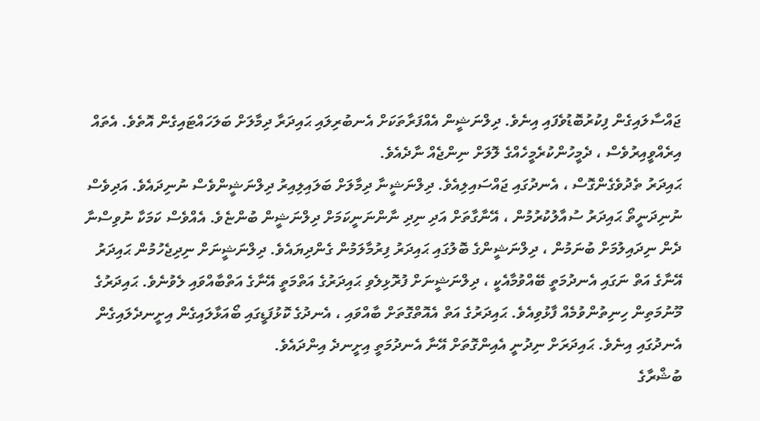ޖައްސާލައިގެން ފިކުރުބޮޑުވެފައި އިނެވެ. ދިލްނަޝީން އެއްފަރާތަކަށް އެނބުރިލައި ޙައިދަރާ ދިމާލަށް ބަލަހައްޓައިގެން އޮތެވެ. އެތައް އިރެއްވީއިރުވެސް ، ދެމީހުންކުރެމީހެއްގެ ލޮލަށް ނިންޖެއް ނާދެއެވެ.
ޙައިދަރު ތެދުވެގެންގޮސް ، އެނދުގައި ޖައްސައިލިއެވެ. ދިލްނަޝީނާ ދިމާލަށް ބަލައިލިއިރު ދިލްނަޝީންވެސް ނުނިދައެވެ. އަދިވެސް ނުނިދަނީތޯ ޙައިދަރު ސުއާލުކުރުމުން ، އޭނާގާތަށް އަދި ނިދި ނާންނަނީކަމަށް ދިލްނަޝީން ބުންޏެވެ. އެއްވެސް ކަމަކާ ނުވިސްނާ ދެން ނިދައިލުމަށް ބުނަމުން ، ދިލްނަޝީންގެ ބޮލުގައި ޙައިދަރު ފިރުމާލަމުން ގެންދިޔައެވެ. ދިލްނަޝީނަށް ނިދިޖެހުމުން ޙައިދަރު އޭނާގެ އަތް ނަގައި އެނދުމަތީ ބޭއްވުމާއެކީ ، ދިލްނަޝީނަށް ފުރޮޅިލެވި ޙައިދަރުގެ އަތްމަތީ އޭނާގެ އަތްބާއްވައި ލެވުނެވެ. ޙައިދަރުގެ މޫނުމަތިން ހިނިތުންވުމެއް ފާޅުވިއެވެ. ޙައިދަރުގެ އަތް އެއޮތްގޮތަށް ބާއްވައި ، އެނދުގެ ކޮޅުފަޑީގައި ބޯއަޅާލައިގެން އިށީނދެލައިގެން އެނދުގައި އިނެވެ. ޙައިދަރަށް ނިދުނީ އެއިންގޮތަށް އޭނާ އެނދުމަތީ އިށީނދެ އިންދައެވެ.
ބުޝްރާގެ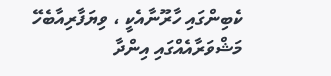ކެބިންގައި ހާރޫނާއެކީ ، ވިޔަފާރިއާބެހޭ މަޝްވަރާއެއްގައި އިންދާ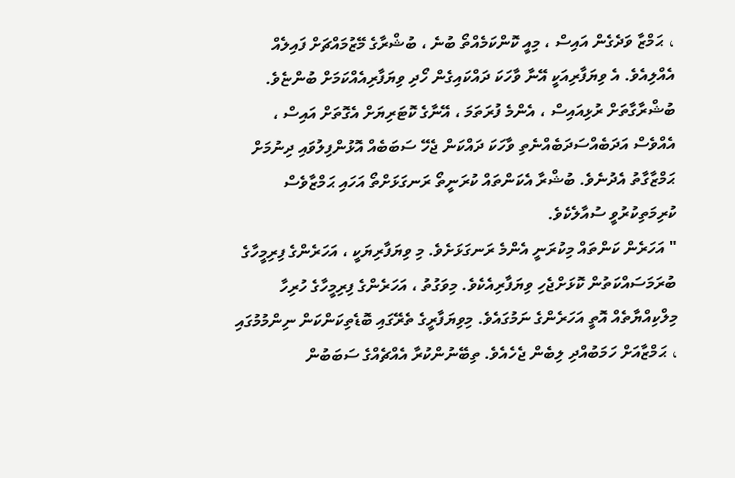، ޙަމްޒާ ވަދެގެން އައިސް ، މިއީ ކޮންކަމެއްތޯ ބުނެ ، ބުޝްރާގެ މޭޒުމައްޗަށް ފައިލެއް އެއްލިއެވެ. އެ ވިޔަފާރިއަކީ އޭނާ ވާހަކަ ދައްކައިގެން ހޯދި ވިޔަފާރިއެއްކަމަށް ބުންޏެވެ. ބުޝްރާގާތަށް ރުޅިއައިސް ، އެންމެ ފުރަތަމަ ، އޭނާގެ ކޮޓަރިޔަށް އެގޮތަށް އައިސް ، އެއްވެސް އަދަބެއްސަދަބެއްނެތި ވާހަކަ ދައްކަން ޖެހޭ ސަބަބެއް އޮޅުންފިލުވައި ދިނުމަށް ޙަމްޒާގާތު އެދުނެވެ. ބުޝްރާ އެކަންތައް ކުރަނީތޯ ރަނގަޅަށްތޯ އަހައި ޙަމްޒާވެސް ކުރިމަތިކުރުވީ ސުއާލެކެވެ.
" އަހަރެން ކަންތައް މިކުރަނީ އެންމެ ރަނގަޅަށެވެ. މި ވިޔަފާރިޔަކީ ، އަހަރެންގެ ފިރިމީހާގެ ބުރަމަސައްކަތުން ކޮޅަށްޖެހި ވިޔަފާރިއެކެވެ. މިވަގުތު ، އަހަރެންގެ ފިރިމީހާގެ ހުރިހާ މިލްކިއްޔާތެއް އޮތީ އަހަރެންގެ ނަމުގައެވެ. މިވިޔަފާރީގެ ތެރޭގައި ބޮޑެތިކަންކަން ނިންމުމުގައި ، ޙަމްޒާއަށް ހަމަބުއްދި ލިބެން ޖެހެއެވެ. ތިބޭނުންކުރާ އެއްޗެއްގެ ސަބަބުން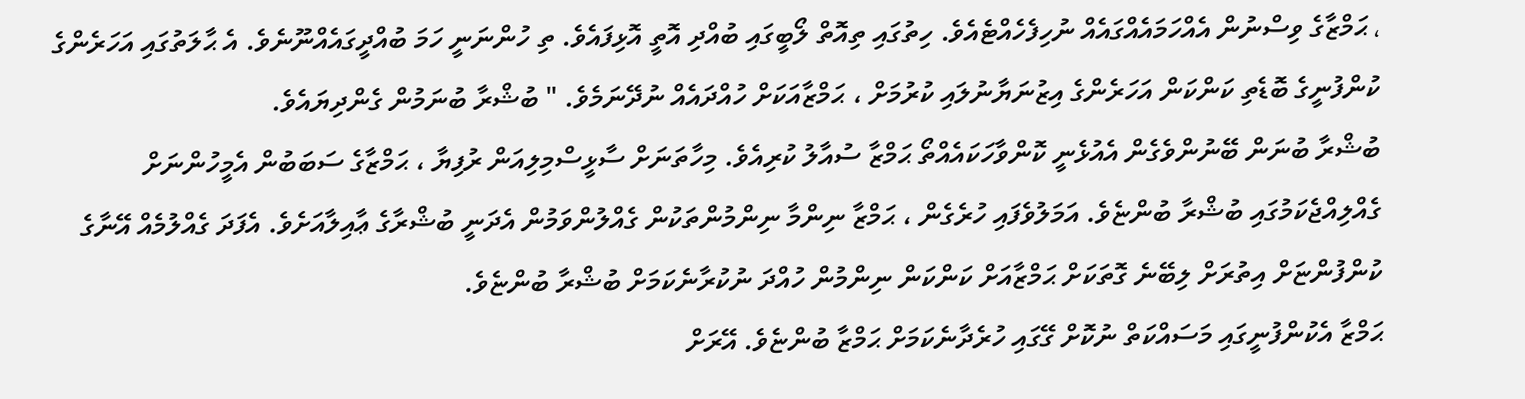، ޙަމްޒާގެ ވިސްނުން އެއްހަމައެއްގައެއް ނުހިފެހެއްޓެއެވެ. ހިތުގައި ތިއޮތް ލޯބީގައި ބުއްދި އޮތީ އޮޅިފައެވެ. ތި ހުންނަނީ ހަމަ ބުއްދީގައެއްނޫނެވެ. އެ ޙާލަތުގައި އަހަރެންގެ ކުންފުނީގެ ބޮޑެތި ކަންކަން އަހަރެންގެ އިޒުނަޔާނުލައި ކުރުމަށް ، ޙަމްޒާއަކަށް ހުއްދައެއް ނުދޭނަމެވެ. " ބުޝްރާ ބުނަމުން ގެންދިޔައެވެ.
ބުޝްރާ ބުނަން ބޭނުންވެގެން އެއުޅެނީ ކޮންވާހަކައެއްތޯ ޙަމްޒާ ސުއާލު ކުރިއެވެ. މިހާތަނަށް ސާޅީސްމިލިއަން ރުފިޔާ ، ޙަމްޒާގެ ސަބަބުން އެމީހުންނަށް ގެއްލިއްޖެކަމުގައި ބުޝްރާ ބުންޏެވެ. އަމަލުވެފައި ހުރެގެން ، ޙަމްޒާ ނިންމާ ނިންމުންތަކުން ގެއްލުންވަމުން އެދަނީ ބުޝްރާގެ ޢާއިލާއަށެވެ. އެފަދަ ގެއްލުމެއް އޭނާގެ ކުންފުންޏަށް އިތުރަށް ލިބޭނެ ގޮތަކަށް ޙަމްޒާއަށް ކަންކަން ނިންމުން ހުއްދަ ނުކުރާނެކަމަށް ބުޝްރާ ބުންޏެވެ.
ޙަމްޒާ އެކުންފުނީގައި މަސައްކަތް ނުކޮށް ގޭގައި ހުރެދާނެކަމަށް ޙަމްޒާ ބުންޏެވެ. އޭރަށް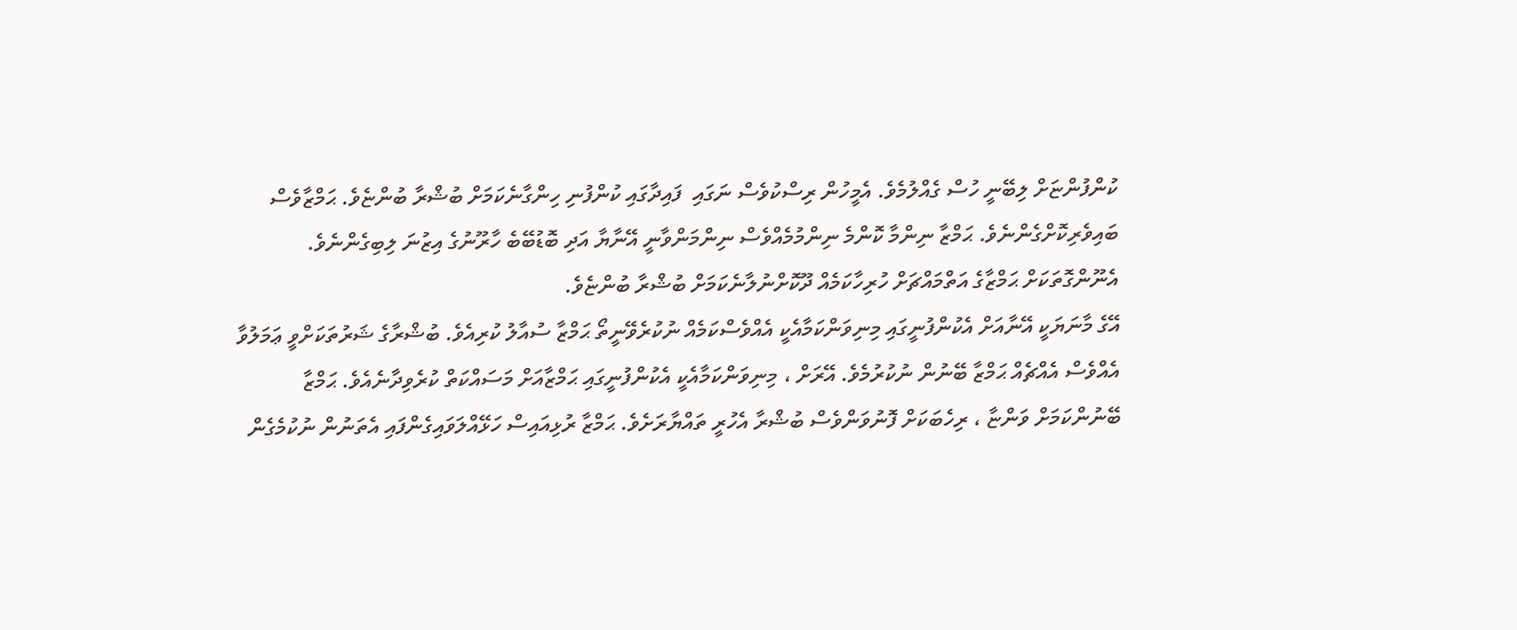ކުންފުންޏަށް ލިބޭނީ ހުސް ގެއްލުމެވެ. އެމީހުން ރިސްކުވެސް ނަގައި  ފައިދާގައި ކުންފުނި ހިންގާނެކަމަށް ބުޝްރާ ބުންޏެވެ. ޙަމްޒާވެސް ބައިވެރިކޮށްގެންނެވެ. ޙަމްޒާ ނިންމާ ކޮންމެ ނިންމުމެއްވެސް ނިންމަންވާނީ އޭނާޔާ އަދި ބޮޑުބޭބެ ހާރޫނުގެ އިޒުނަ ލިބިގެންނެވެ. އެނޫންގޮތަކަށް ޙަމްޒާގެ އަތްމައްޗަށް ހުރިހާކަމެއް ދޫކޮށްނުލާނެކަމަށް ބުޝްރާ ބުންޏެވެ.
އޭގެ މާނަޔަކީ އޭނާއަށް އެކުންފުނީގައި މިނިވަންކަމާއެކީ އެއްވެސްކަމެއް ނުކުރެވޭނީތޯ ޙަމްޒާ ސުއާލު ކުރިއެވެ. ބުޝްރާގެ ޝަރުތަކަށްވީ ޢަމަލުވާ އެއްވެސް އެއްޗެއް ޙަމްޒާ ބޭނުން ނުކުރުމެވެ. އޭރަށް ، މިނިވަންކަމާއެކީ އެކުންފުނީގައި ޙަމްޒާއަށް މަސައްކަތް ކުރެވިދާނެއެވެ. ޙަމްޒާ ބޭނުންކަމަށް ވަންޏާ ، ރިހެބަކަށް ފޮނުވަންވެސް ބުޝްރާ އެހުރީ ތައްޔާރަށެވެ. ޙަމްޒާ ރުޅިއައިސް ހަޅޭއްލަވައިގެންފައި އެތަނުން ނުކުމެގެން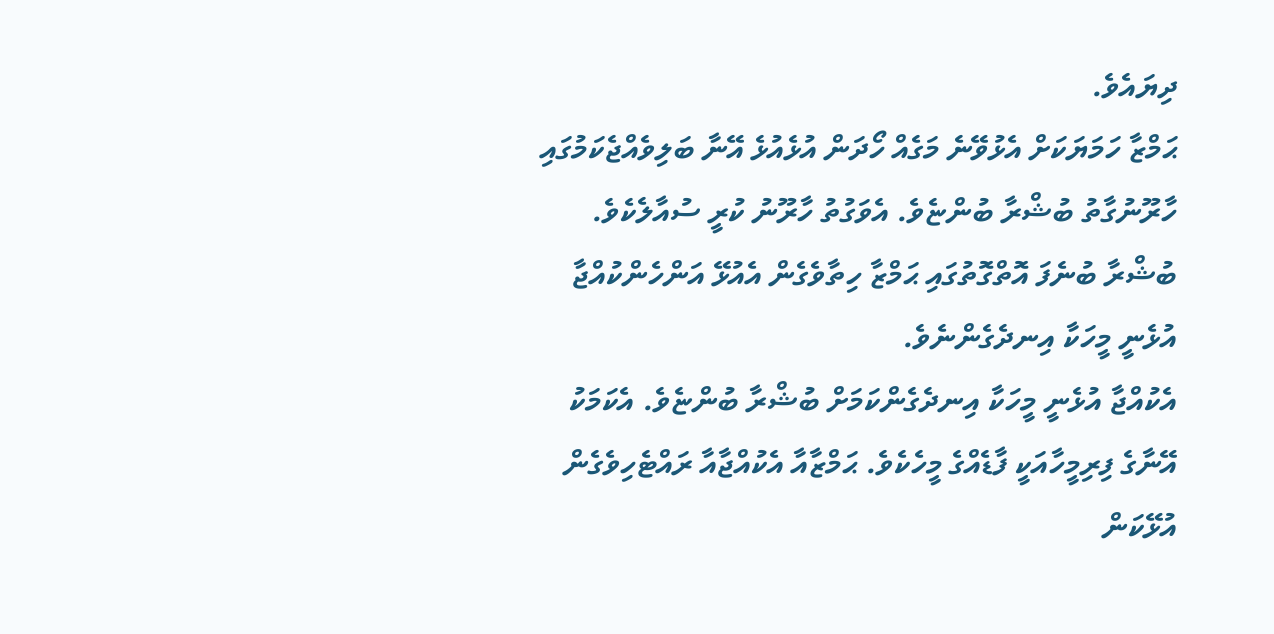ދިޔައެވެ.
ޙަމްޒާ ހަމަޔަކަށް އެޅުވޭނެ މަގެއް ހޯދަން އުޅެއުޅެ އޭނާ ބަލިވެއްޖެކަމުގައި ހާރޫނުގާތު ބުޝްރާ ބުންޏެވެ. އެވަގުތު ހާރޫނު ކުރީ ސުއާލެކެވެ. ބުޝްރާ ބުނެފަ އޮތްގޮތުގައި ޙަމްޒާ ހިތާވެގެން އެއުޅޭ އަންހެންކުއްޖާ އުޅެނީ މީހަކާ އިނދެގެންނެވެ.
އެކުއްޖާ އުޅެނީ މީހަކާ އިނދެގެންކަމަށް ބުޝްރާ ބުންޏެވެ. އެކަމަކު އޭނާގެ ފިރިމީހާއަކީ ފާޑެއްގެ މީހެކެވެ. ޙަމްޒާއާ އެކުއްޖާއާ ރައްޓެހިވެގެން އުޅޭކަން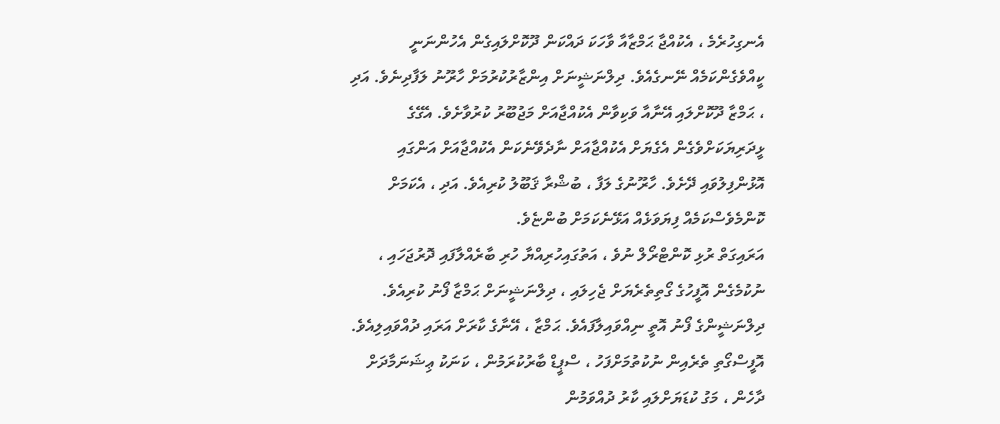އެނގިހުރެމެ ، އެކުއްޖާ ޙަމްޒާއާ ވާހަކަ ދައްކަން ދޫކޮށްލައިގެން އެހުންނަނީ ކީއްވެގެންކަމެއް ނޭނގެއެވެ. ދިލްނަޝީނަށް އިންޒާރުކުރުމަށް ހާރޫނު ލަފާދިނެވެ. އަދި ، ޙަމްޒާ ދޫކޮށްލައި އޭނާއާ ވަކިވާން އެކުއްޖާއަށް މަޖުބޫރު ކުރުވާށެވެ. އެގޭގެ ޅީދަރިޔަކަށްވެގެން އެގެޔަށް އެކުއްޖާއަށް ނާދެވޭނެކަން އެކުއްޖާއަށް އަންގައި އޮޅުންފިލުވައި ދޭށެވެ. ހާރޫނުގެ ލަފާ ، ބުޝްރާ ޤަބޫލު ކުރިއެވެ. އަދި ، އެކަމަށް ކޮންމެވެސްކަމެއް ފިޔަވަޅެއް އަޅޭނެކަމަށް ބުންޏެވެ.
އަރައިގަތް ރުޅި ކޮންޓްރޯލް ނުވެ ، އަތުގައިހުރިއްޔާ ހުރި ބާރެއްލާފައި ދޮރުޖަހައި ، ނުކުމެގެން އޮފީހުގެ ގޯތިތެރެޔަށް ޖެހިލައި ، ދިލްނަޝީނަށް ޙަމްޒާ ފޯނު ކުރިއެވެ. ދިލްނަޝީންގެ ފޯނު އޮތީ ނިއްވައިލާފައެވެ. ޙަމްޒާ ، އޭނާގެ ކާރަށް އަރައި ދުއްވައިލިއެވެ. އޮފީސްގޯތި ތެރެއިން ނުކުތުމަށްފަހު ، ސްޕީޑް ބާރުކުރަމުން ، ކަނަކު ޢިޝަނަމާދަށް ދާހެން ، މަގު ކުޑަޔަށްލައި ކާރު ދުއްވަމުން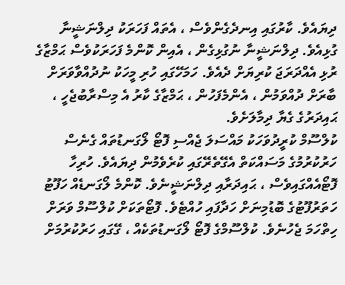ދިޔައެވެ. ކާރުގައި އިނދެގެންވެސް ، އެތައް ފަހަރަކު ދިލްނަޝީނާ ގުޅިއެވެ. ދިލްނަޝީނާ ނުގުޅިގެން ، އެއިން ކޮންމެ ފަހަރަކުވެސް ޙަމްޒާގެ ރުޅި އެއްދަރަޖަ ކުރިޔަށް ދެއެވެ. ހަމަހޭގައި ހުރި މީހަކު ނުދުއްވާވަރަށް ބާރަށް ދުއްވަމުން ، އެންމެފަހުން ، ޙަމްޒާގެ ކާރު އެ މިސްރާބުޖެހީ ، ޙައިދަރުގެ ގެޔާ ދިމާލަށެވެ.
ކުލްސޫމް ކުރީދުވަހަކު މައްސަލަ ޖެއްސި ފޮޓޯ ލޯގަނޑުތައް ގެނެސް ހަރުކުރުމުގެ މަސައްކަތް އެގޭތެރޭގައި ކުރެވެމުން ދިޔައެވެ. ހުރިހާ ފޮޓޯއެއްގައިވެސް ، ޙައިދަރާއި ދިލްނަޝީނެވެ. ކޮންމެ ލޯގަނޑެއް ހަފޫޓު ހަތަރުފޫޓުގެ ބޮޑުމިނަށް ހަދާފައި ހުއްޓެވެ. ފޮޓޯތަކަށް ކުލްސޫމް ވަރަށް ހިތްހަމަ ޖެހުނެވެ. ކުލްސޫމްގެ ފޮޓޯ ލޯގަނޑުތަކެއް ، ގޭގައި ހަރުކުރުމަށް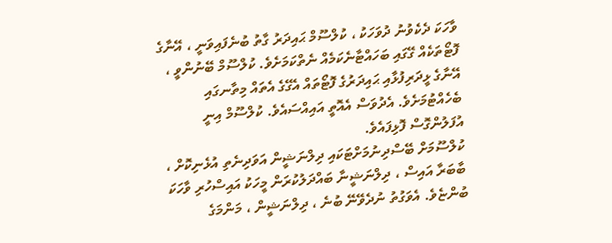ވާހަކަ ދެކެވުނު ދުވަހަކު ، ކުލްސޫމް ޙައިދަރު ގާތު ބުނެފައިވަނީ ، އޭނާގެ ފޮޓޯތަކެއް ގޭގައި ބަހައްޓާނެކަމެއް ނެތްކަމަށެވެ. ކުލްސޫމް ބޭނުންވީ ، އޭނާގެ ޅީދަރިފުޅާއި ޙައިދަރުގެ ފޮޓޯތައް އެގޭގެ އެތައް މިތާނގައި ބެހެއްޓުމަށެވެ. އެދުވަސް އެއޮތީ އައިއްސައެވެ. ކުލްސޫމް އިނީ އުފަލުންގޮސް ފޮޅިފައެވެ.
ކުލްސޫމަށް ބޭސްދިނުމަށްޓަކައި ދިލްނަޝީން އަވަދިނެތި އުޅެނިކޮށް ، ބާބަރާ އައިސް ، ދިލްނަޝީނާ ބައްދަލުކުރަން މީހަކު އައިސްހުރި ވާހަކަ ބުންޏެވެ. އެވަގުތު ނުދެވޭނޭ ބުނެ ، ދިލްނަޝީން ، މަންމަގެ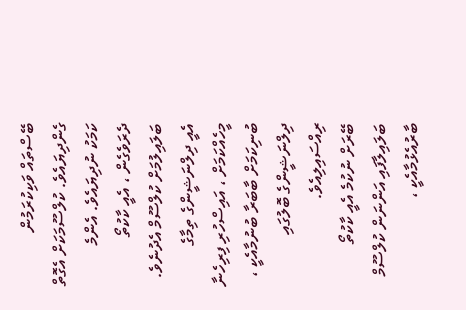ބޭސްތައް ވަކިކުރަމުން ގެންދިޔައެވެ. ކުލްސޫމަކަށް އެގޮތް ކަމަކު ނުދިޔައެވެ. އެންމެ ދެރަވެގެން ، އެއީ ކާކުތޯ ބަލައިލުމަށް ކުލްސޫމް އެދުނެވެ. އެއީ ދިލްނަޝީންގެ ތިމާގެ މީހެއްކަމަށް ، އައިސްހުރި ފިރިހެނާ ބުނިކަމަށް ބާބަރާ ބުނުމާއެކީ ، ދިލްނަޝީންގެ ބޮލުގައި ރިއްސައިލިއެވެ.
ބޭރަށް ނުކުމެ އެއީ ކާކުތޯ ބަލައިލާފައި އަންނަން ކުލްސޫމް ބާރުއެޅުމާއެކީ ،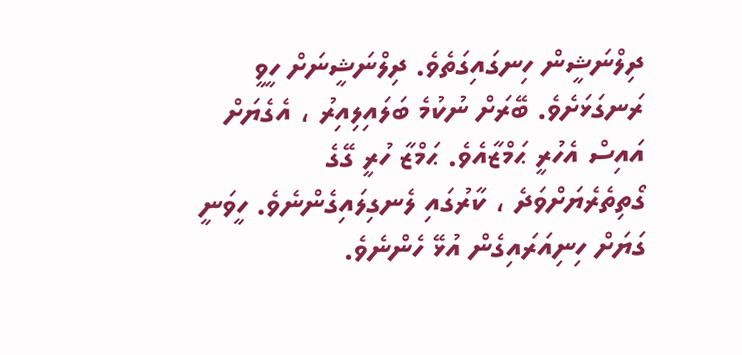ދިލްނަޝީން ހިނގައިގަތެވެ. ދިލްނަޝީނަށް ހީވީ ރަނގަޅަށެވެ. ބޭރަށް ނުކުމެ ބަލައިލިއިރު ، އެގެޔަށް އައިސް އެހުރީ ޙަމްޒާއެވެ. ޙަމްޒާ ހުރީ ގޭގެ ގޯތިތެރެޔަށްވަދެ ، ކާރުގައި ލެނގިލައިގެންނެވެ. ހީވަނީ ގަޔަށް ހިނިއަރައިގެން އުޅޭ ހެންނެވެ.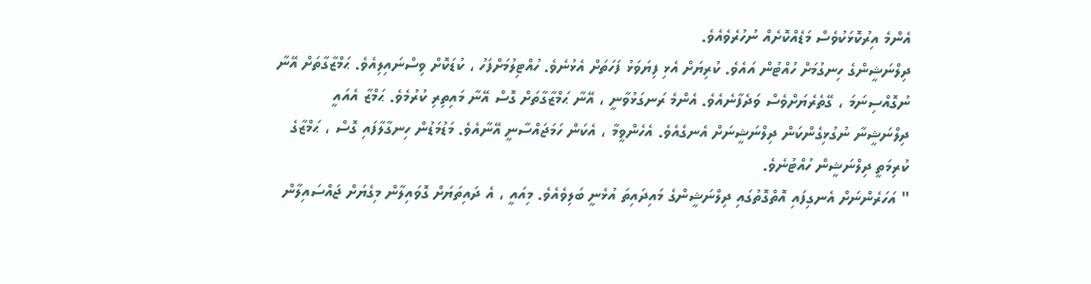އެންމެ އިރުކޮޅަކުވެސް މަޑެއްކޮށެއް ނުހުރެވެއެވެ.
ދިލްނަޝީންގެ ހިނގުމަށް ހުއްޓުން އައެވެ. ކުރިޔަށް އެޅި ފިޔަވަޅު ފަހަތަށް އެޅުނެވެ. ހުއްޓިލުމަށްފަހު ، ކުޑަކޮށް ވިސްނައިލިއެވެ. ޙަމްޒާގާތަށް އޭނާ ނުގޮއްސިނަމަ ، ގޭތެރެޔަށްވެސް ވަދެފާނެއެވެ. އެންމެ ރަނގަޅުވާނީ ، އޭނާ ޙަމްޒާގާތަށް ގޮސް އޭނާ މައިތިރި ކުރުމެވެ. ޙަމްޒާ އެއައީ ދިލްނަޝީނާ ނުގުޅިގެންކަން ދިލްނަޝީނަށް އެނގެއެވެ. އެހެންވީމާ ، އެކަން ހަމަޖައްސާނީ އޭނާއެވެ. މަޑުމަޑުން ހިނގާލާފައި ގޮސް ، ޙަމްޒާގެ ކުރިމަތީ ދިލްނަޝީން ހުއްޓުނެވެ.
" އަހަރެންނަށް އެނގިފައި އޮތްގޮތުގައި ދިލްނަޝީންގެ މައިދައިތަ އުޅެނީ ބަލިވެއެވެ. މިއައީ ، އެ ދައިތަޔަށް ގޮވައިލާން މިގެޔަށް ޖައްސައިލާން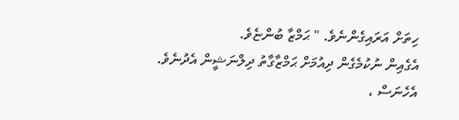ހިތަށް އަރައިގެންނެވެ. " ޙަމްޒާ ބުންޏެވެ.
އެގެއިން ނުކުމެގެން ދިއުމަށް ޙަމްޒާގާތު ދިލްނަޝީން އެދުނެވެ. އެހެނަސް ،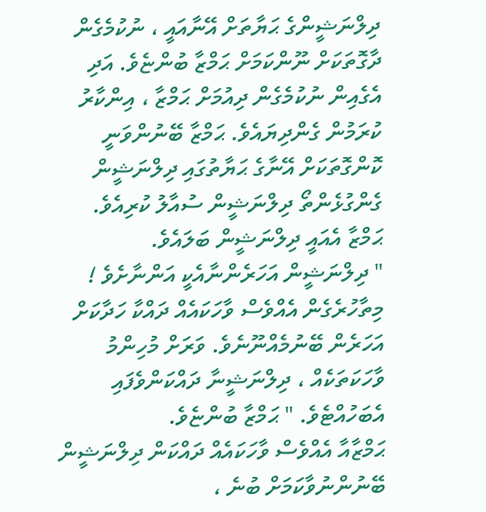ދިލްނަޝީންގެ ޙަޔާތަށް އޭނާއައީ ، ނުކުމެގެން ދާގޮތަކަށް ނޫންކަމަށް ޙަމްޒާ ބުންޏެވެ. އަދި އެގެއިން ނުކުމެގެން ދިއުމަށް ޙަމްޒާ ، އިންކާރު ކުރަމުން ގެންދިޔައެވެ. ޙަމްޒާ ބޭނުންވަނީ ކޮންގޮތަކަށް އޭނާގެ ޙަޔާތުގައި ދިލްނަޝީން ގެންގުޅެންތޯ ދިލްނަޝީން ސުއާލު ކުރިއެވެ. ޙަމްޒާ އެއައީ ދިލްނަޝީން ބަލައެވެ.
" ދިލްނަޝީން އަހަރެންނާއެކީ އަންނާށެވެ ! މިތާހުރެގެން އެއްވެސް ވާހަކައެއް ދައްކާ ހަދާކަށް އަހަރެން ބޭނުމެއްނޫނެވެ. ވަރަށް މުހިންމު ވާހަކަތަކެއް ، ދިލްނަޝީނާ ދައްކަންވެފައި އެބަހުއްޓެވެ. " ޙަމްޒާ ބުންޏެވެ.
ޙަމްޒާއާ އެއްވެސް ވާހަކައެއް ދައްކަން ދިލްނަޝީން ބޭނުންނުވާކަމަށް ބުނެ ،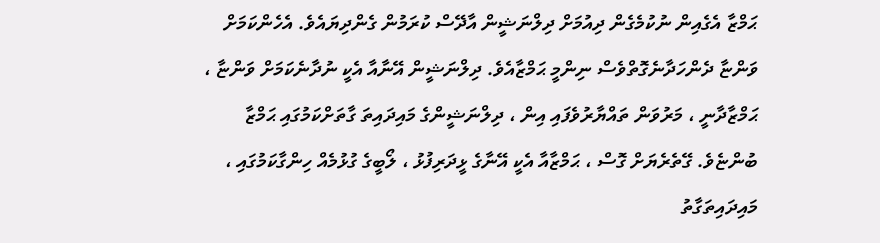ޙަމްޒާ އެގެއިން ނުކުމެގެން ދިއުމަށް ދިލްނަޝީން އާދޭސް ކުރަމުން ގެންދިޔައެވެ. އެހެންކަމަށް ވަންޏާ ދެންހަދާނެގޮތްވެސް ނިންމީ ޙަމްޒާއެވެ. ދިލްނަޝީން އޭނާއާ އެކީ ނުދާނެކަމަށް ވަންޏާ ، ޙަމްޒާދާނީ ، މަރުވަން ތައްޔާރުވެފައި އިން ، ދިލްނަޝީންގެ މައިދައިތަ ގާތަށްކަމުގައި ޙަމްޒާ ބުންޏެވެ. ގޭތެރެޔަށް ގޮސް ، ޙަމްޒާއާ އެކީ އޭނާގެ ޅީދަރިފުޅު ، ލޯބީގެ ގުޅުމެއް ހިންގާކަމުގައި ، މައިދައިތަގާތު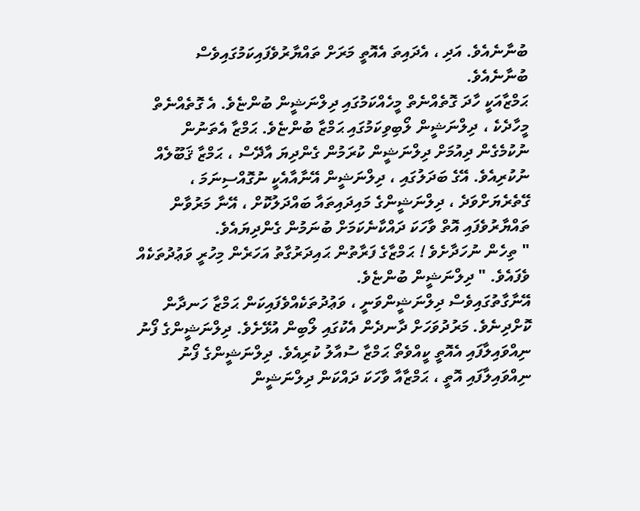ބުނާނެއެވެ. އަދި ، އެދައިތަ އެއޮތީ މަރަށް ތައްޔާރުވެފައިކަމުގައިވެސް ބުނާނެއެވެ.
ޙަމްޒާއަކީ ހާދަ ގޮތެއްނެތް މީހެއްކަމުގައި ދިލްނަޝީން ބުންޏެވެ. އެ ގޮތެއްނެތް މީހާދެކެ ، ދިލްނަޝީން ލޯބިވިކަމުގައި ޙަމްޒާ ބުންޏެވެ. ޙަމްޒާ އެތަނުން ނުކުމެގެން ދިއުމަށް ދިލްނަޝީން ކުރަމުން ގެންދިޔަ އާދޭސް ، ޙަމްޒާ ޤަބޫލެއް ނުކުރިއެވެ. އޭގެ ބަދަލުގައި ، ދިލްނަޝީން އޭނާއާއެކީ ނުގޮއްސިނަމަ ، ގޭތެރެޔަށްވަދެ ، ދިލްނަޝީންގެ މައިދައިތައާ ބައްދަލުކޮށް ، އޭނާ މަރުވާން ތައްޔާރުވެފައި އޮތް ވާހަކަ ދައްކާނެކަމަށް ބުނަމުން ގެންދިޔައެވެ.
" ތިހެން ނުހަދާށެވެ ! ޙަމްޒާގެ ފަރާތުން ޙައިދަރުގާތު އަހަރެން މިހުރީ ވަޢުދުތަކެއް ވެފައެވެ. " ދިލްނަޝީން ބުންޏެވެ.
އޭނާގާތުގައިވެސް ދިލްނަޝީންވަނީ ، ވަޢުދުތަކެއްވެފައިކަން ޙަމްޒާ ހަނދާން ކޮށްދިނެވެ. މަރުދުވަހަށް ދާނދެން އެކުގައި ލޯބިން އުޅޭށެވެ. ދިލްނަޝީންގެ ފޯނު ނިއްވައިލާފައި އެއޮތީ ކީއްވެތޯ ޙަމްޒާ ސުއާލު ކުރިއެވެ. ދިލްނަޝީންގެ ފޯނު ނިއްވައިލާފައި އޮތީ ، ޙަމްޒާއާ ވާހަކަ ދައްކަން ދިލްނަޝީން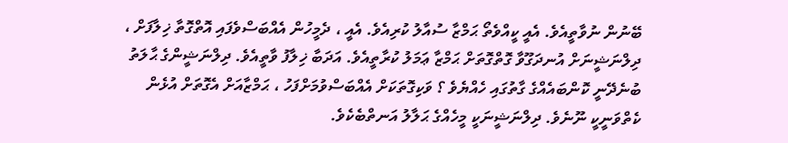ބޭނުން ނުވާތީއެވެ. އެއީ ކީއްވެތޯ ޙަމްޒާ ސުއާލު ކުރިއެވެ. އެއީ ، ދެމީހުން އެއްބަސްވެފައި އޮތްގޮތާ ޚިލާފަށް ، ދިލްނަޝީނަށް އުނދަގޫވާ ގޮތްގޮތަށް ޙަމްޒާ ޢަމަލު ކުރާތީއެވެ. އަދަބާ ޚިލާފު ވާތީއެވެ. ދިލްނަޝީންގެ ޙާލަތު ބުނެދޭނީ ކޮންބައެއްގެ ގާތުގައި ހެއްޔެވެ ؟ ވަކިގޮތަކަށް އެއްބަސްވުމަށްފަހު ، ޙަމްޒާއަށް އެގޮތަށް އުޅެން ކެތްވަނީކީ ނޫނެވެ. ދިލްނަޝީނަކީ މީހެއްގެ ޙަލާލު އަނތްބެކެވެ.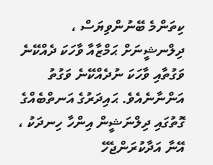ކިތަންމެ ބޭނުންވިޔަސް ، ދިލްނޝީނަށް ޙަމްޒާއާ ވާހަކަ ދެއްކޭނެ ވަގުތާއި ވާހަކަ ނުދެއްކޭނެ ވަގުތު އަންނާނެއެވެ. ޙައިދަރުގެ އަނތްބެއްގެ ގޮތުގައި ދިލްނަޝީން އިންހާ ހިނދަކު ، އޭނާ އަދާކުރަންޖެހޭ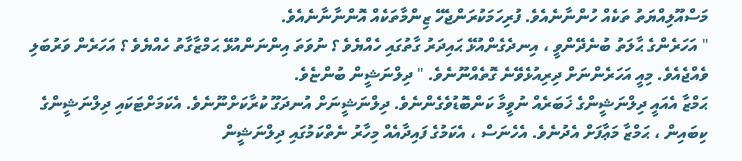މަސްއޫލިއްޔަތު ތަކެއް ހުންނާނެއެވެ. ފުރިހަމަކުރަންޖެހޭ ޒިންމާތަކެއް އޮންނާނާނެއެވެ.
" އަހަރެންގެ ޙާލަތު ބުނެދޭންވީ ، އިނދެގެންއުޅޭ ޙައިދަރު ގާތުގައި ހެއްޔެވެ ؟ ނުވަތަ އިންނަންއުޅޭ ޙަމްޒާގާތު ހެއްޔެވެ ؟ އަހަރެން ވަރުބަލި ވެއްޖެއެވެ. މިއީ އަހަރެންނަށް ދިރިއުޅެވޭނެ ގޮތެއްނޫނެވެ. " ދިލްނަޝީން ބުންޏެވެ.
ޙަމްޒާ އެއައީ ދިލްނަޝީންގެ ޚަބަރެއް ނުވީމާ ކަންބޮޑުވެގެންނެވެ. ދިލްނަޝީނަށް އުނދަގޫ ކުރާކަށްނޫނެވެ. އެކަމަށްޓަކައި ދިލްނަޝީންގެ ކިބައިން ، ޙަމްޒާ މަޢާފަށް އެދުނެވެ. އެހެނަސް ، އެކަމުގެ ފައިދާއެއް މިހާރު ނެތްކަމުގައި ދިލްނަޝީން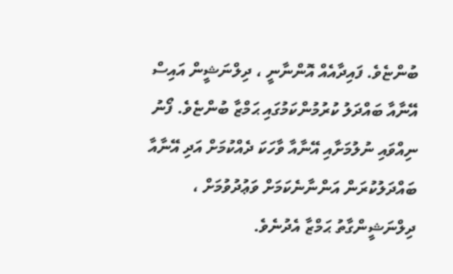ބުންޏެވެ. ފައިދާއެއް އޮންނާނީ ، ދިލްނަޝީން އައިސް އޭނާއާ ބައްދަލު ކުރުމުންކަމުގައި ޙަމްޒާ ބުންޏެވެ. ފޯނު ނިއްވައި ނުލުމަށާއި އޭނާއާ ވާހަކަ ދެއްކުމަށް އަދި އޭނާއާ ބައްދަލުކުރަން އަންނާނެކަމަށް ވަޢުދުވުމަށް ، ދިލްނަޝީންގާތު ޙަމްޒާ އެދުނެވެ.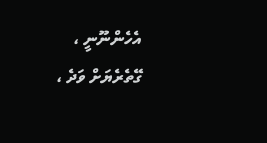އެހެންނޫނީ ، ގޭތެރެޔަށް ވަދެ ،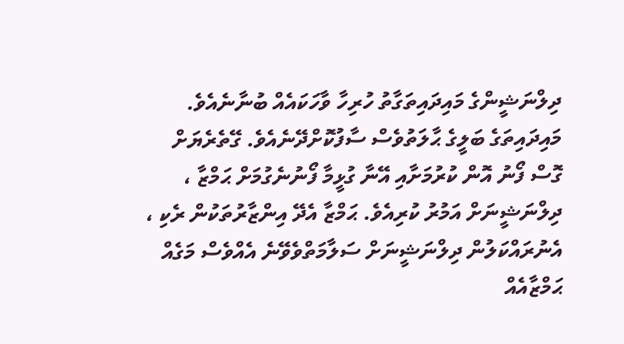ދިލްނަޝީންގެ މައިދައިތަގާތު ހުރިހާ ވާހަކައެއް ބުނާނެއެވެ. މައިދައިތަގެ ބަލީގެ ޙާލަތުވެސް ސާފުކޮށްދޭނެއެވެ. ގޭތެރެޔަށް ގޮސް ފޯނު އޮން ކުރުމަށާއި އޭނާ ގުޅީމާ ފޯނުނެގުމަށް ޙަމްޒާ ، ދިލްނަޝީނަށް އަމުރު ކުރިއެވެ. ޙަމްޒާ އެދޭ އިންޒާރުތަކުން ރެކި ، އެނުރައްކަލުން ދިލްނަޝީނަށް ސަލާމަތްވެވޭނެ އެއްވެސް މަގެއް ޙަމްޒާއެއް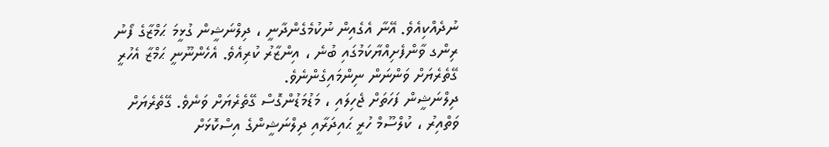ނުދެއްކިއެވެ. އޭނާ އެގެއިން ނުކުމެގެންދާނީ ، ދިލްނަޝީން ގުޅީމަ ޙަމްޒާގެ ފޯނު ރިންގ ވާންފެށިއްޔާކަމުގައި ބުނެ ، އިންޒާރު ކުރިއެވެ. އެހެންނޫނީ ޙަމްޒާ އެހުރީ ގޭތެރެޔަށް ވަންނަން ނިންމައިގެންނެވެ.
ދިލްނަޝީން ފަހަތަށް ޖެހިލައި ، މަޑުމަޑުންގޮސް ގޭތެރެޔަށް ވަނެވެ. ގޭތެރެޔަށް ވަތްއިރު ، ކުލްސޫމް ހުރީ ޙައިދަރާއި ދިލްނަޝީންގެ އިސްކޮޅަށް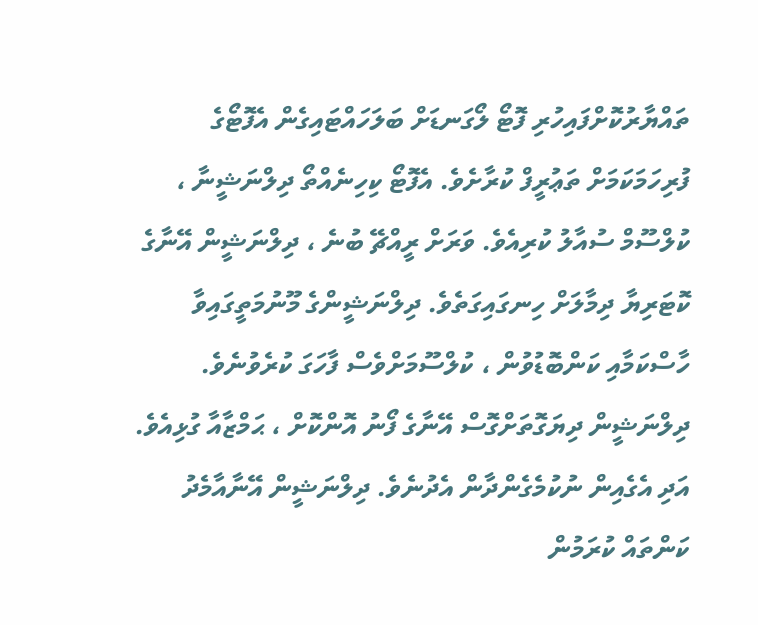ތައްޔާރުކޮށްފައިހުރި ފޮޓޯ ލޯގަނޑަށް ބަލަހައްޓައިގެން އެފޮޓޯގެ ފުރިހަމަކަމަށް ތަޢުރީފް ކުރާށެވެ. އެފޮޓޯ ކިހިނެއްތޯ ދިލްނަޝީނާ ، ކުލްސޫމް ސުއާލު ކުރިއެވެ. ވަރަށް ރީއްޗޭ ބުނެ ، ދިލްނަޝީން އޭނާގެ ކޮޓަރިޔާ ދިމާލަށް ހިނގައިގަތެވެ. ދިލްނަޝީންގެ މޫނުމަތީގައިވާ ހާސްކަމާއި ކަންބޮޑުވުން ، ކުލްސޫމަށްވެސް ފާހަގަ ކުރެވުނެވެ.
ދިލްނަޝީން ދިޔަގޮތަށްގޮސް އޭނާގެ ފޯނު އޮންކޮށް ، ޙަމްޒާއާ ގުޅިއެވެ. އަދި އެގެއިން ނުކުމެގެންދާން އެދުނެވެ. ދިލްނަޝީން އޭނާއާމެދު ކަންތައް ކުރަމުން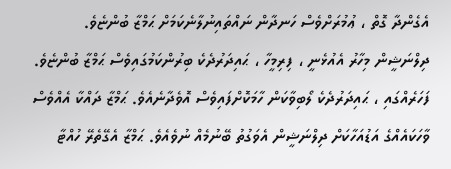އެގެންދާ ގޮތް ، ޢުމުރަށްވެސް ހަނދާން ނައްތައިނުލާނެކަމަށް ޙަމްޒާ ބުންޏެވެ. ދިލްނަޝީން މިހާރު އެއުޅެނީ ، ފިރިމީހާ ، ޙައިދަރުދެކެ ބިރުންކަމުގައިވެސް ޙަމްޒާ ބުންޏެވެ. ފަހަރެއްގައި ، ޙައިދަރުދެކެ ލޯބިވާކަން ހާމަކޮށްފައިވެސް އޮވެދާނެއެވެ. ޙަމްޒާ ދައްކާ އެއްވެސް ވާހަކައެއްގެ އަޑުއަހާކަށް ދިލްނަޝީން އެވަގުތު ބޭނުމެއް ނުވެއެވެ. ޙަމްޒާ އެގޭތެރޭ ހުއްޓާ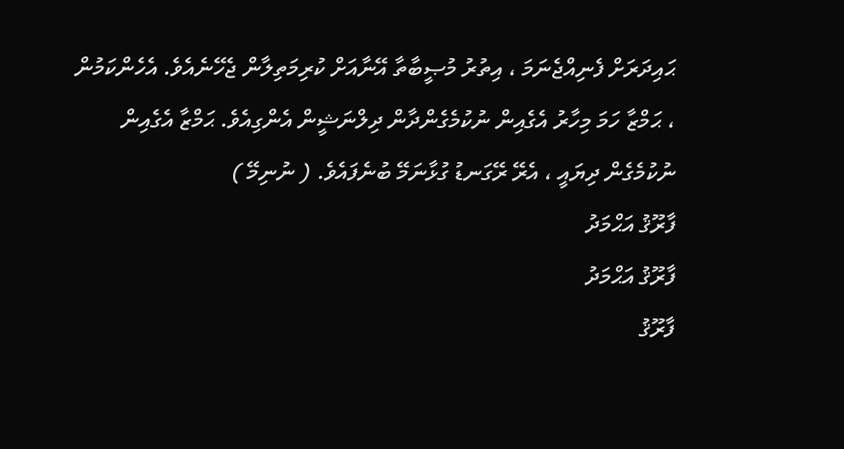ޙައިދަރަށް ފެނިއްޖެނަމަ ، އިތުރު މުޞީބާތާ އޭނާއަށް ކުރިމަތިލާން ޖެހޭނެއެވެ. އެހެންކަމުން ، ޙަމްޒާ ހަމަ މިހާރު އެގެއިން ނުކުމެގެންދާން ދިލްނަޝީން އެންގިއެވެ. ޙަމްޒާ އެގެއިން ނުކުމެގެން ދިޔައީ ، އެރޭ ރޭގަނޑު ގުޅާނަމޭ ބުނެފައެވެ. ( ނުނިމޭ )
ފާރޫޤު އަޙްމަދު
ފާރޫޤު އަޙްމަދު
ފާރޫޤު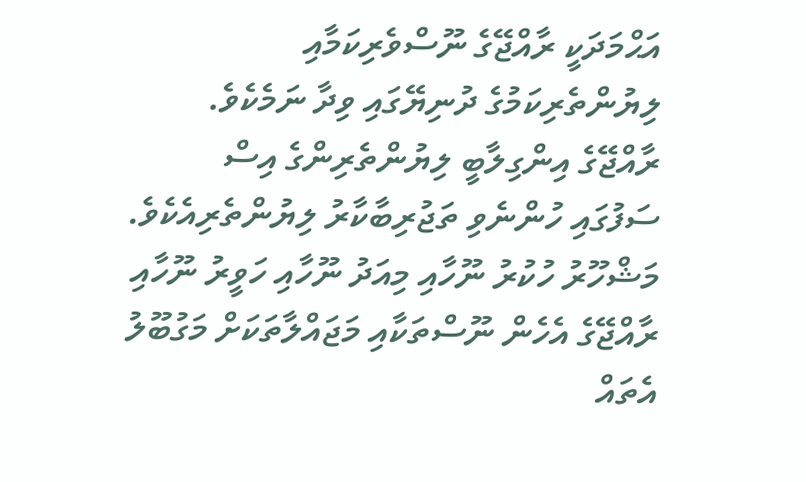އަޙްމަދަކީ ރާއްޖޭގެ ނޫސްވެރިކަމާއި ލިޔުންތެރިކަމުގެ ދުނިޔޭގައި ވިދާ ނަމެކެވެ. ރާއްޖޭގެ އިންގިލާބީ ލިޔުންތެރިންގެ އިސް ސަފުގައި ހުންނެވި ތަޖުރިބާކާރު ލިޔުންތެރިއެކެވެ. މަޝްހޫރު ހުކުރު ނޫހާއި މިއަދު ނޫހާއި ހަވީރު ނޫހާއި ރާއްޖޭގެ އެހެން ނޫސްތަކާއި މަޖައްލާތަކަށް މަގުބޫލު އެތައް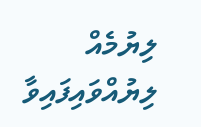ލިޔުމެއް ލިޔުއްވައިފައިވާ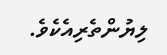ލިޔުންތެރިއެކެވެ.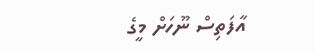އާފަތިސް ނޫހަށް މީގެ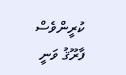ކުރީންވެސް ފާރޫޤު ވަނީ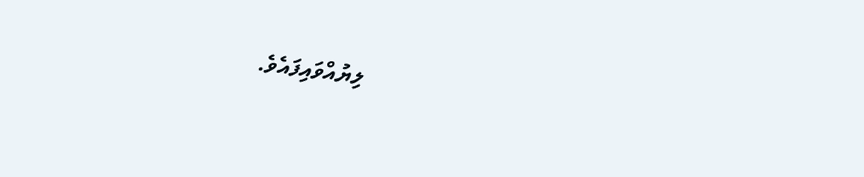ލިޔުއްވައިފައެވެ.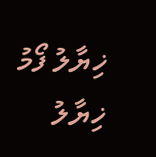ޚިޔާލު ފޯމު
ޚިޔާލު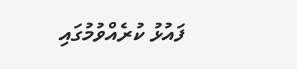ފައުޅު ކުރެއްވުމުގައި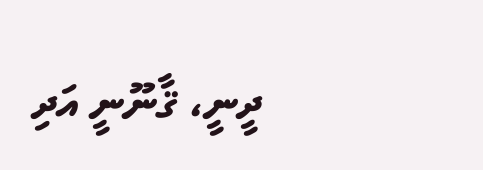ދީނީ، ޤާނޫނީ އަދި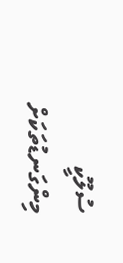ސުލޫކީ މިންގަނޑުތަކަށް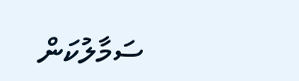ސަމާލުކަން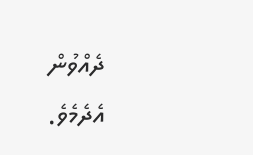ދެއްވުން އެދެމެވެ.